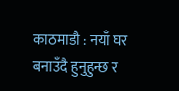काठमाडौ : नयाँ घर बनाउँदै हुनुहुन्छ र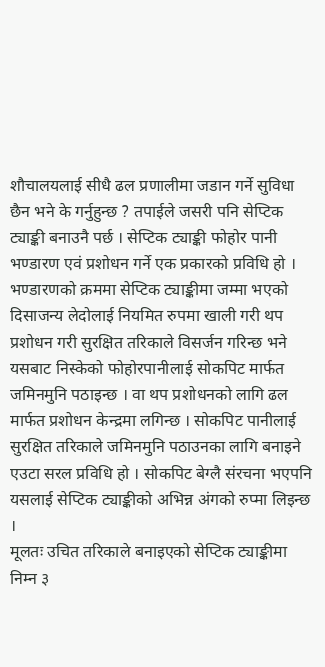शौचालयलाई सीधै ढल प्रणालीमा जडान गर्ने सुविधा छैन भने के गर्नुहुन्छ ? तपाईले जसरी पनि सेप्टिक ट्याङ्की बनाउनै पर्छ । सेप्टिक ट्याङ्की फोहोर पानी भण्डारण एवं प्रशोधन गर्ने एक प्रकारको प्रविधि हो । भण्डारणको क्रममा सेप्टिक ट्याङ्कीमा जम्मा भएको दिसाजन्य लेदोलाई नियमित रुपमा खाली गरी थप प्रशोधन गरी सुरक्षित तरिकाले विसर्जन गरिन्छ भने यसबाट निस्केको फोहोरपानीलाई सोकपिट मार्फत जमिनमुनि पठाइन्छ । वा थप प्रशोधनको लागि ढल मार्फत प्रशोधन केन्द्रमा लगिन्छ । सोकपिट पानीलाई सुरक्षित तरिकाले जमिनमुनि पठाउनका लागि बनाइने एउटा सरल प्रविधि हो । सोकपिट बेग्लै संरचना भएपनि यसलाई सेप्टिक ट्याङ्कीको अभिन्न अंगको रुप्मा लिइन्छ ।
मूलतः उचित तरिकाले बनाइएको सेप्टिक ट्याङ्कीमा निम्न ३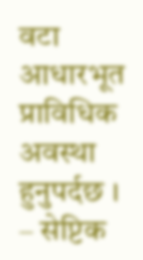वटा आधारभूत प्राविधिक अवस्था हुनुपर्दछ ।
– सेप्टिक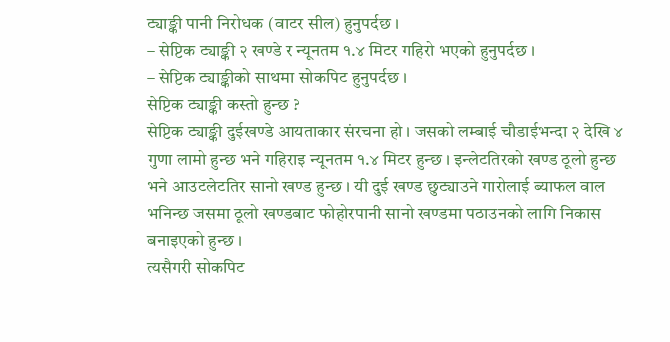ट्याङ्की पानी निरोधक (वाटर सील) हुनुपर्दछ ।
– सेप्टिक ट्याङ्की २ खण्डे र न्यूनतम १.४ मिटर गहिरो भएको हुनुपर्दछ ।
– सेप्टिक ट्याङ्कीको साथमा सोकपिट हुनुपर्दछ ।
सेप्टिक ट्याङ्की कस्तो हुन्छ ?
सेप्टिक ट्याङ्की दुईखण्डे आयताकार संरचना हो । जसको लम्बाई चौडाईभन्दा २ देखि ४ गुणा लामो हुन्छ भने गहिराइ न्यूनतम १.४ मिटर हुन्छ । इन्लेटतिरको खण्ड ठूलो हुन्छ भने आउटलेटतिर सानो खण्ड हुन्छ । यी दुई खण्ड छुट्याउने गारोलाई ब्याफल वाल भनिन्छ जसमा ठूलो खण्डबाट फोहोरपानी सानो खण्डमा पठाउनको लागि निकास बनाइएको हुन्छ ।
त्यसैगरी सोकपिट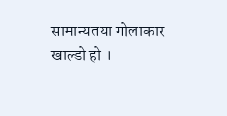सामान्यतया गोलाकार खाल्डो हो ।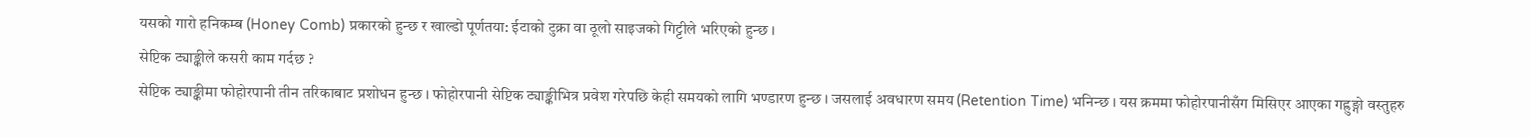यसको गारो हनिकम्ब (Honey Comb) प्रकारको हुन्छ र खाल्डो पूर्णतया: ईटाको टुक्रा वा ठूलो साइजको गिट्टीले भरिएको हुन्छ ।
सेप्टिक ट्याङ्कीले कसरी काम गर्दछ ?
सेप्टिक ट्याङ्कीमा फोहोरपानी तीन तरिकाबाट प्रशोधन हुन्छ । फोहोरपानी सेप्टिक ट्याङ्कीभित्र प्रवेश गरेपछि केही समयको लागि भण्डारण हुन्छ । जसलाई अवधारण समय (Retention Time) भनिन्छ । यस क्रममा फोहोरपानीसँग मिसिएर आएका गह्रुङ्गो वस्तुहरु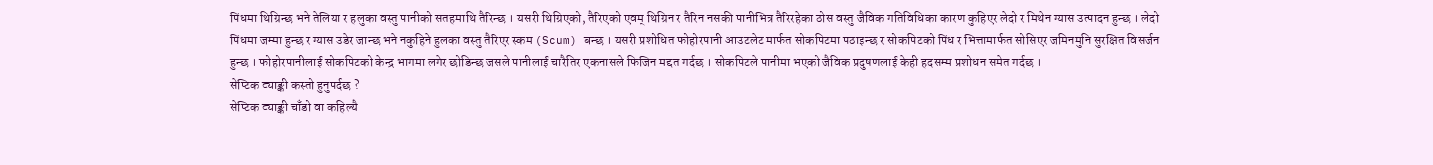पिंधमा थिग्रिन्छ भने तेलिया र हलुका वस्तु पानीको सतहमाथि तैरिन्छ । यसरी थिग्रिएको, तैरिएको एवम् थिग्रिन र तैरिन नसकी पानीभित्र तैरिरहेका ठोस वस्तु जैविक गतिविधिका कारण कुहिएर लेदो र मिथेन ग्यास उत्पादन हुन्छ । लेदो पिंधमा जम्मा हुन्छ र ग्यास उडेर जान्छ भने नकुहिने हुलका वस्तु तैरिएर स्कम (Scum) बन्छ । यसरी प्रशोधित फोहोरपानी आउटलेट मार्फत सोकपिटमा पठाइन्छ र सोकपिटको पिंध र भित्तामार्फत सोसिएर जमिनमुनि सुरक्षित विसर्जन हुन्छ । फोहोरपानीलाई सोकपिटको केन्द्र भागमा लगेर छोडिन्छ जसले पानीलाई चारैतिर एकनासले फिजिन मद्दत गर्दछ । सोकपिटले पानीमा भएको जैविक प्रदुषणलाई केही हदसम्म प्रशोधन समेत गर्दछ ।
सेप्टिक ट्याङ्की कस्तो हुनुपर्दछ ?
सेप्टिक ट्याङ्की चाँडो वा कहिल्यै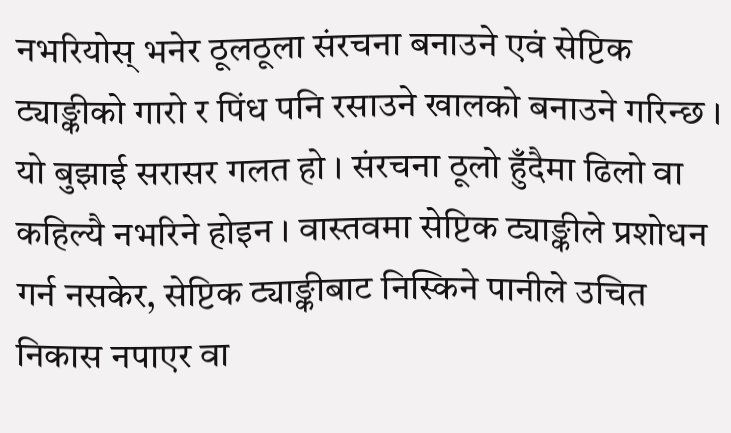नभरियोस् भनेर ठूलठूला संरचना बनाउने एवं सेप्टिक ट्याङ्कीको गारो र पिंध पनि रसाउने खालको बनाउने गरिन्छ । यो बुझाई सरासर गलत हो । संरचना ठूलो हुँदैमा ढिलो वा कहिल्यै नभरिने होइन । वास्तवमा सेप्टिक ट्याङ्कीले प्रशोधन गर्न नसकेर, सेप्टिक ट्याङ्कीबाट निस्किने पानीले उचित निकास नपाएर वा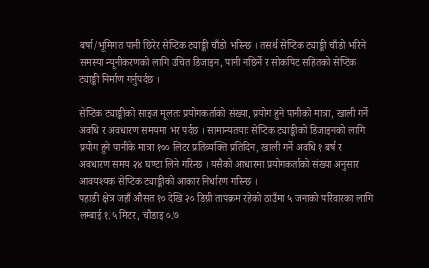बर्षा/भूमिगत पानी छिरेर सेप्टिक ट्याङ्की चाँडो भरिन्छ । तसर्थ सेप्टिक ट्याङ्की चाँडो भरिने समस्या न्यूनीकरणको लागि उचित डिजाइन, पानी नछिर्ने र सोकपिट सहितको सेप्टिक ट्याङ्की निर्माण गर्नुपर्दछ ।

सेप्टिक ट्याङ्कीको साइज मूलतः प्रयोगकर्ताको संख्या, प्रयोग हुने पानीको मात्रा, खाली गर्ने अवधि र अवधारण समयमा भर पर्दछ । सामान्यतयाः सेप्टिक ट्याङ्कीको डिजाइनको लागि प्रयोग हुने पानीके मात्रा १०० लिटर प्रतिव्यक्ति प्रतिदिन, खाली गर्ने अवधि १ बर्ष र अवधारण समय २४ घण्टा लिने गरिन्छ । यसैको आधारमा प्रयोगकर्ताको संख्या अनुसार आवयश्यक सेप्टिक ट्याङ्कीको आकार निर्धारण गरिन्छ ।
पहाडी क्षेत्र जहाँ औसत १० देखि २० डिग्री तापक्रम रहेको ठाउँमा ५ जनाको परिवारका लागि लम्बाई १.५ मिटर, चौडाइ ०.७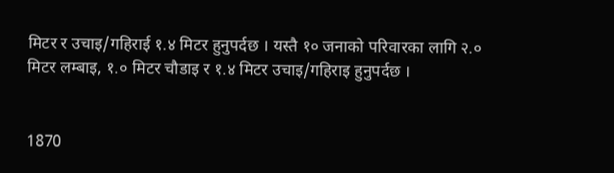मिटर र उचाइ/गहिराई १.४ मिटर हुनुपर्दछ । यस्तै १० जनाको परिवारका लागि २.० मिटर लम्बाइ, १.० मिटर चौडाइ र १.४ मिटर उचाइ/गहिराइ हुनुपर्दछ ।


1870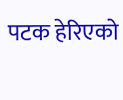पटक हेरिएको